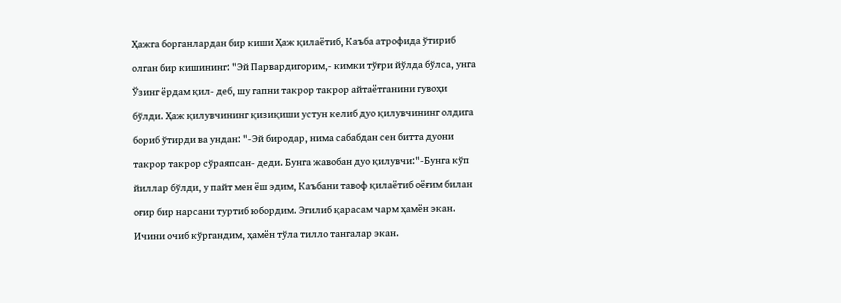Ҳажга борганлардан бир киши Ҳаж қилаётиб, Каъба атрофида ўтириб олган бир кишининг: "Эй Парвардигорим,- кимки тўғри йўлда бўлса, унга Ўзинг ёрдам қил- деб, шу гапни такрор такрор айтаётганини гувоҳи бўлди. Ҳаж қилувчининг қизиқиши устун келиб дуо қилувчининг олдига бориб ўтирди ва ундан: "-Эй биродар, нима сабабдан сен битта дуони такрор такрор сўраяпсан- деди. Бунга жавобан дуо қилувчи:"-Бунга кўп йиллар бўлди, у пайт мен ёш эдим, Каъбани тавоф қилаётиб оёғим билан оғир бир нарсани туртиб юбордим. Эгилиб қарасам чарм ҳамён экан. Ичини очиб кўргандим, ҳамён тўла тилло тангалар экан.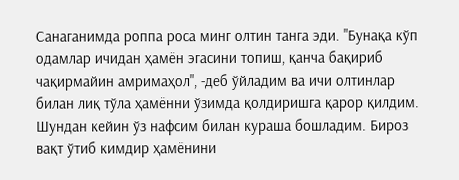Санаганимда роппа роса минг олтин танга эди. "Бунақа кўп одамлар ичидан ҳамён эгасини топиш, қанча бақириб чақирмайин амримаҳол", -деб ўйладим ва ичи олтинлар билан лиқ тўла ҳамённи ўзимда қолдиришга қарор қилдим. Шундан кейин ўз нафсим билан кураша бошладим. Бироз вақт ўтиб кимдир ҳамёнини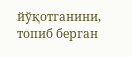йўқотганини, топиб берган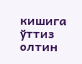кишига ўттиз олтин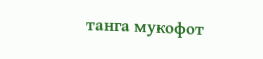танга мукофот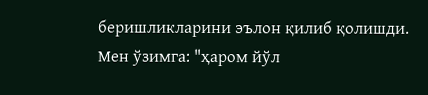беришликларини эълон қилиб қолишди.
Мен ўзимга: "ҳаром йўл